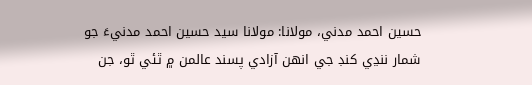حسين احمد مدني، مولانا: مولانا سيد حسين احمد مدنيءَ جو شمار ننڍي کنڊ جي انهن آزادي پسند عالمن ۾ ٿئي ٿو، جن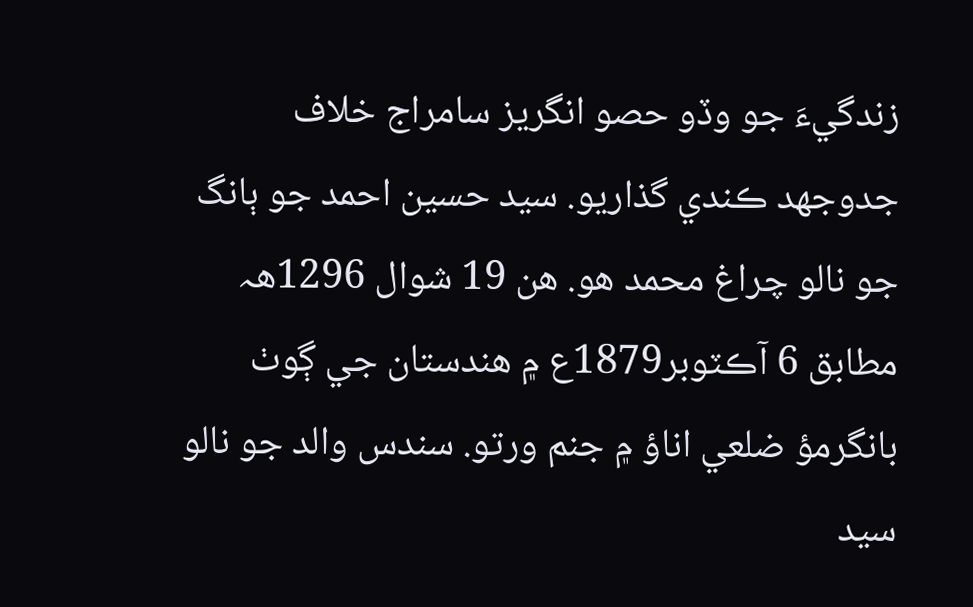زندگيءَ جو وڏو حصو انگريز سامراج خلاف جدوجھد ڪندي گذاريو. سيد حسين احمد جو ٻانگ جو نالو چراغ محمد هو. هن 19 شوال 1296ھہ مطابق 6 آڪٽوبر1879ع ۾ هندستان جي ڳوٺ بانگرمؤ ضلعي اناؤ ۾ جنم ورتو. سندس والد جو نالو سيد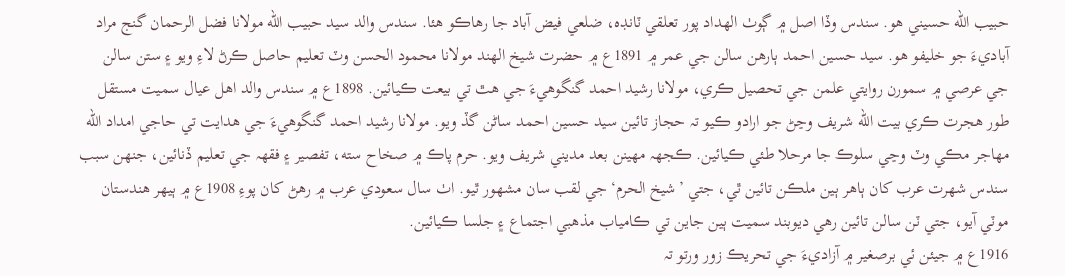حبيب الله حسيني هو. سندس وڏا اصل ۾ ڳوٺ الھداد پور تعلقي ٽانڊه، ضلعي فيض آباد جا رهاڪو هئا. سندس والد سيد حبيب الله مولانا فضل الرحمان گنج مراد آباديءَ جو خليفو هو. سيد حسين احمد ٻارهن سالن جي عمر ۾ 1891ع ۾ حضرت شيخ الهند مولانا محمود الحسن وٽ تعليم حاصل ڪرڻ لاءِ ويو ۽ ستن سالن جي عرصي ۾ سمورن روايتي علمن جي تحصيل ڪري، مولانا رشيد احمد گنگوهيءَ جي هٿ تي بيعت ڪيائين. 1898ع ۾ سندس والد اهل عيال سميت مستقل طور هجرت ڪري بيت الله شريف وڃڻ جو ارادو ڪيو تہ حجاز تائين سيد حسين احمد ساڻن گڏ ويو. مولانا رشيد احمد گنگوهيءَ جي هدايت تي حاجي امداد الله مهاجر مڪي وٽ وڃي سلوڪ جا مرحلا طئي ڪيائين. ڪجهہ مهينن بعد مديني شريف ويو. حرم پاڪ ۾ صخاح سته، تفصير ۽ فقھہ جي تعليم ڏنائين، جنهن سبب سندس شھرت عرب کان ٻاهر ٻين ملڪن تائين ٿي، جتي ’شيخ الحرم‘ جي لقب سان مشھور ٿيو. اٺ سال سعودي عرب ۾ رهڻ کان پوءِ 1908ع ۾ ٻيهر هندستان موٽي آيو، جتي ٽن سالن تائين رهي ديوبند سميت ٻين جاين تي ڪامياب مذهبي اجتماع ۽ جلسا ڪيائين.
1916ع ۾ جيئن ئي برصغير ۾ آزاديءَ جي تحريڪ زور ورتو تہ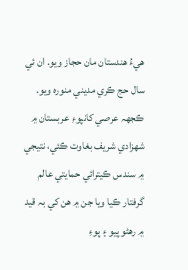هيءُ هندستان مان حجاز ويو. ان ئي سال حج ڪري مديني منوره ويو. ڪجهہ عرصي کانپوءِ عربستان ۾ شھزادي شريف بغاوت ڪئي، نتيجي ۾ سندس ڪيترائي حمايتي عالم گرفتار ڪيا ويا جن ۾ هن کي بہ قيد ۾ رهڻو پيو ۽ پوءِ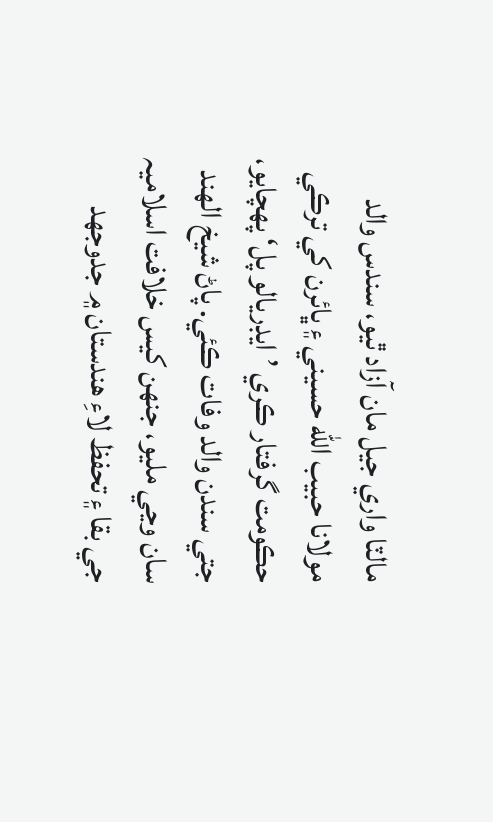مالٽا واري جيل مان آزاد ٿيو، سندس والد مولانا حبيب الله حسيني ۽ ڀائرن کي ترڪي حڪومت گرفتار ڪري ’ايڊريالو پل‘ پهچايو، جتي سندن والد وفات ڪئي. پاڻ شيخ الهند سان وڃي مليو، جنهن کيس خلافت اسلاميہ جي بقا ۽ تحفظ لاءِ هندستان ۾ جدوجھد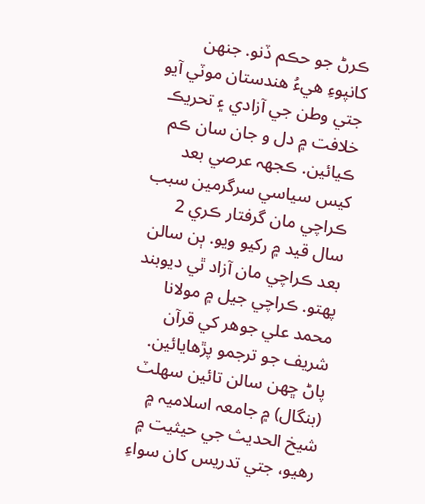ڪرڻ جو حڪم ڏنو. جنهن کانپوءِ هيءُ هندستان موٽي آيو جتي وطن جي آزادي ۽ تحريڪ خلافت ۾ دل و جان سان ڪم ڪيائين. ڪجهہ عرصي بعد کيس سياسي سرگرمين سبب ڪراچي مان گرفتار ڪري 2 سال قيد ۾ رکيو ويو. ٻن سالن بعد ڪراچي مان آزاد ٿي ديوبند پهتو. ڪراچي جيل ۾ مولانا محمد علي جوهر کي قرآن شريف جو ترجمو پڙهايائين. پاڻ ڇھن سالن تائين سهلٽ (بنگال) ۾ جامعہ اسلاميہ ۾ شيخ الحديث جي حيثيت ۾ رهيو، جتي تدريس کان سواءِ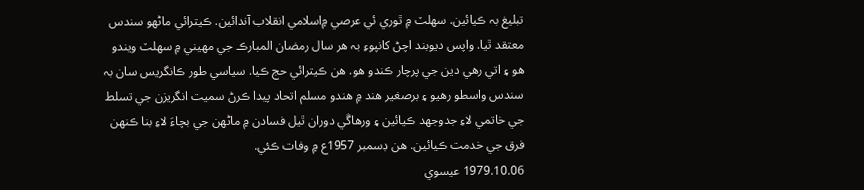تبليغ بہ ڪيائين. سهلٽ ۾ ٿوري ئي عرصي ۾اسلامي انقلاب آندائين. ڪيترائي ماڻهو سندس معتقد ٿيا. واپس ديوبند اچڻ کانپوءِ بہ هر سال رمضان المبارڪ جي مهيني ۾ سهلٽ ويندو هو ۽ اتي رهي دين جي پرچار ڪندو هو. هن ڪيترائي حج ڪيا. سياسي طور ڪانگريس سان بہ سندس واسطو رهيو ۽ برصغير هند ۾ هندو مسلم اتحاد پيدا ڪرڻ سميت انگريزن جي تسلط جي خاتمي لاءِ جدوجھد ڪيائين ۽ ورهاڱي دوران ٿيل فسادن ۾ ماڻهن جي بچاءَ لاءِ بنا ڪنهن فرق جي خدمت ڪيائين. هن ڊسمبر 1957ع ۾ وفات ڪئي.
1979.10.06 عيسوي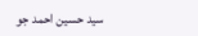سيد حسين احمد جو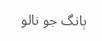ٻانگ جو نالو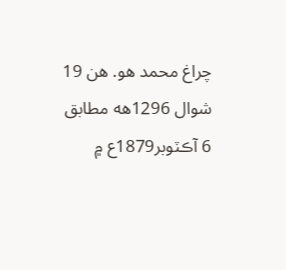چراغ محمد هو. هن 19 شوال 1296هه مطابق 6 آڪٽوبر1879ع ۾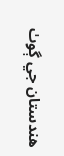هندستان جي ڳوٺ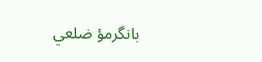بانگرمؤ ضلعي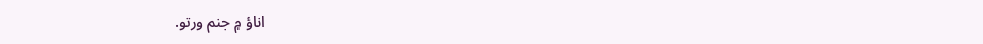اناؤ ۾ جنم ورتو.